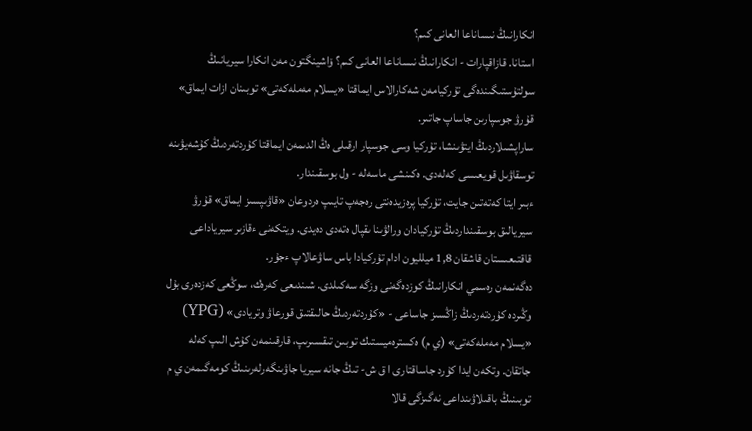انكارانىڭ نىساناعا العانى كىم؟
استانا. قازاقپارات - انكارانىڭ نىساناعا العانى كىم؟ ۆاشينگتون مەن انكارا سيريانىڭ سولتۇستىگىندەگى تۇركيامەن شەكارالاس ايماقتا «يسلام مەملەكەتى» توبىنان ازات ايماق» قۇرۋ جوسپارىن جاساپ جاتىر.
ساراپشىلاردىڭ ايتۋىنشا، تۇركيا وسى جوسپار ارقىلى ەڭ الدىمەن ايماقتا كۇردتەردىڭ كۇشەيۋىنە توسقاۋىل قويعىسى كەلەدى. ەكىنشى ماسەلە - ول بوسقىندار.
ءبىر ايتا كەتەتىن جايت، تۇركيا پرەزيدەنتى رەجەپ تايىپ ەردوعان «قاۋىپسىز ايماق» قۇرۋ سيريالىق بوسقىنداردىڭ تۇركيادان ورالۋىنا ىقپال ەتەدى دەيدى. ويتكەنى ءقازىر سيرياداعى قاقتىعىستان قاشقان 1,8 ميلليون ادام تۇركيادا باس ساۋعالاپ ءجۇر.
دەگەنمەن رەسمي انكارانىڭ كوزدەگەنى وزگە سەكىلدى. شىندىعى كەرەك، سوڭعى كەزدەرى بۇل وڭىردە كۇردتەردىڭ زاڭسىز جاساعى - «كۇردتەردىڭ حالىقتىق قورعاۋ وتريادى» (YPG) «يسلام مەملەكەتى» (ي م) ەكسترەميستىك توبىن تىقسىرىپ، قارقىنمەن كۇش الىپ كەلە جاتقان. وتكەن ايدا كۇرد جاساقتارى ا ق ش- تىڭ جانە سيريا جاۋىنگەرلەرىنىڭ كومەگىمەن ي م توبىنىڭ باقىلاۋىنداعى نەگىزگى قالا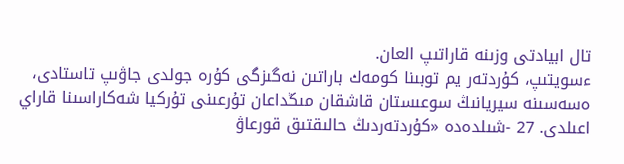تال ابيادتى وزىنە قاراتىپ العان.
ءسويتىپ، كۇردتەر يم توبىنا كومەك باراتىن نەگىزگى كۇرە جولدى جاۋىپ تاستادى، ەسەسىنە سيريانىڭ سوعىستان قاشقان مىڭداعان تۇرعىنى تۇركيا شەكاراسىنا قاراي اعىلدى. 27 -شىلدەدە «كۇردتەردىڭ حالىقتىق قورعاۋ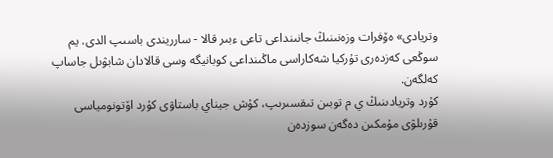وتريادى» ەۆفرات وزەنىنىڭ جانىنداعى تاعى ءبىر قالا - سارريندى باسىپ الدى. يم سوڭعى كەزدەرى تۇركيا شەكاراسى ماڭىنداعى كوبانيگە وسى قالادان شابۋىل جاساپ كەلگەن.
كۇرد وتريادىنىڭ ي م توبىن تىقسىرىپ، كۇش جيناي باستاۋى كۇرد اۆتونومياسى قۇرىلۋى مۇمكىن دەگەن سوزدەن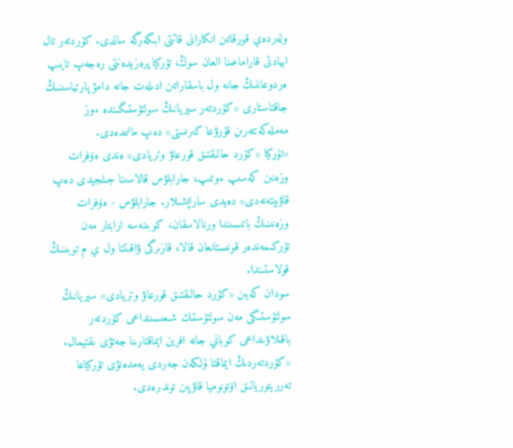ولەردەي قورقاتىن انكارانى قاتتى ابىگەرگە سالدى. كۇردتەر تال ابيادتى قاراماعىنا العان سوڭ، تۇركيا پرەزيدەنتى رەجەپ تايىپ ەردوعاننىڭ جانە ول باسقاراتىن ادىلەت جانە دامۋ پارتياسىنىڭ جاقتاستارى «كۇردتەر سيريانىڭ سولتۇستىگىندە ءوز مەملەكەتتەرىن قۇرۋعا كىرىستى» دەپ مالىمدەدى.
«تۇركيا «كۇرد حالىقتىق قورعاۋ وتريادى» ەندى ەۆفرات وزەنىن كەسىپ ءوتىپ، جارابلۋس قالاسىنا جىلجيدى دەپ قاۋىپتەنەدى» دەيدى ساراپشىلار. جارابلۋس - ەۆفرات وزەنىنىڭ باتىسىندا ورنالاسقان، كوبىنەسە ارابتار مەن تۇركىمەندەر قونىستانعان قالا، قازىرگى ۋاقىتتا ول ي م توبىنىڭ قولاستىندا.
سودان كەيىن «كۇرد حالىقتىق قورعاۋ وتريادى» سيريانىڭ سولتۇستىگى مەن سولتۇستىك شىعىسىنداعى كۇردتەر باقىلاۋىنداعى كوباني جانە افرين ايماقتارىنا جەتۋى ىقتيمال. «كۇردتەردىڭ ايماقتا ۇلكەن جەردى يەمدەنۋى تۇركياعا تەرريتوريالىق اۆتونوميا قاۋپىن توندىرەدى.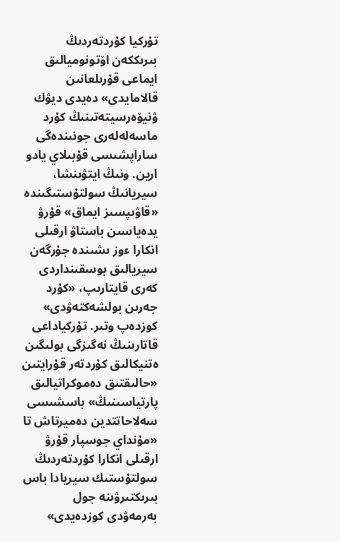تۇركيا كۇردتەردىڭ بىرىككەن اۆتونوميالىق ايماعى قۇرىلعانىن قالامايدى» دەيدى ديۋك ۋنيۆەرسيتەتىنىڭ كۇرد ماسەلەلەرى جونىندەگى ساراپشىسى قۇبىلاي يادو ارين. ونىڭ ايتۋىنشا، سيريانىڭ سولتۇستىگىندە «قاۋىپسىز ايماق» قۇرۋ يدەياسىن باستاۋ ارقىلى انكارا ءوز ىشىندە جۇرگەن سيريالىق بوسقىنداردى كەرى قايتارىپ، «كۇرد جەرىن بولشەكتەۋدى» كوزدەپ وتىر. تۇركياداعى قاتارىنىڭ نەگىزگى بولىگىن ەتنيكالىق كۇردتەر قۇرايتىن «حالىقتىق دەموكراتيالىق پارتياسىنىڭ» باسشىسى سەلاحاتتدين دەميرتاش تا «مۇنداي جوسپار قۇرۋ ارقىلى انكارا كۇردتەردىڭ سولتۇستىك سيريادا باس بىرىكتىرۋىنە جول بەرمەۋدى كوزدەيدى»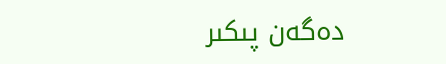دەگەن پىكىر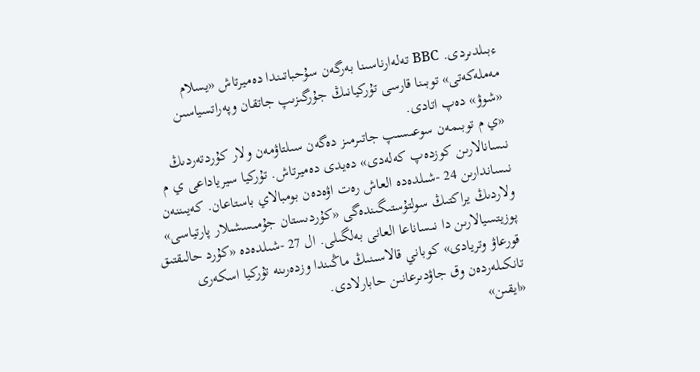ءبىلدىردى. BBC تەلەارناسىنا بەرگەن سۇحباتىندا دەميرتاش «يسلام مەملەكەتى» توبىنا قارسى تۇركيانىڭ جۇرگىزىپ جاتقان وپەراتسياسىن «شوۋ» دەپ اتادى.
«ي م توبىمەن سوعىسىپ جاتىرمىز دەگەن سىلتاۋمەن ولار كۇردتەردىڭ نىسانالارىن كوزدەپ كەلەدى» دەيدى دەميرتاش. تۇركيا سيرياداعى ي م نىساندارىن 24 -شىلدەدە العاش رەت اۋەدەن بومبالاي باستاعان. كەيىننەن ولاردىڭ يراكتىڭ سولتۇستىگىندەگى «كۇردىستان جۇمىسشىلار پارتياسى» پوزيتسيالارىن دا نىساناعا العانى بەلگىلى. ال 27 -شىلدەدە «كۇرد حالىقتىق قورعاۋ وتريادى» كوباني قالاسىنىڭ ماڭىندا وزدەرىنە تۇركيا اسكەرى تانكىلەردەن وق جاۋدىرعانىن حابارلادى.
«ايقىن»